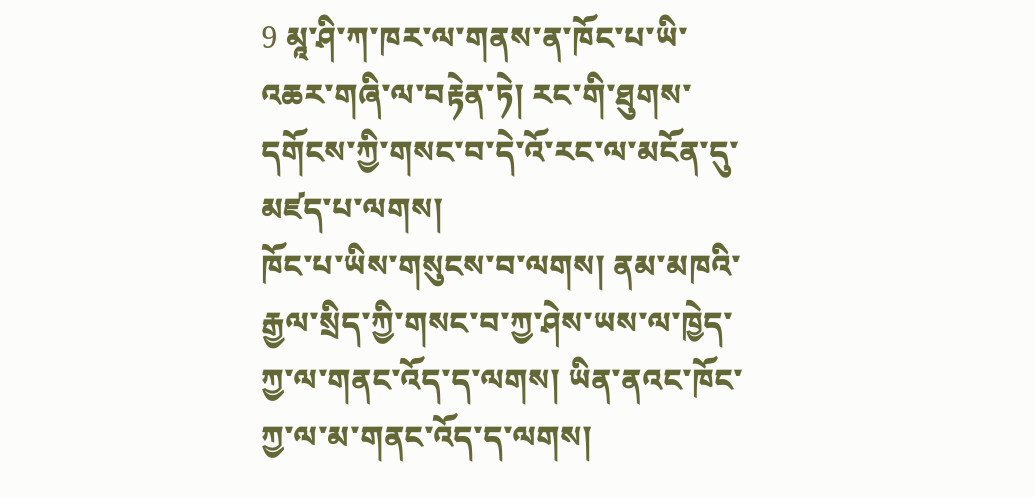9 མཱ་ཤི་ཀ་ཁར་ལ་གནས་ན་ཁོང་པ་ཡི་འཆར་གཞི་ལ་བརྟེན་ཏེ། རང་གི་ཐུགས་དགོངས་ཀྱི་གསང་བ་དེ་འོ་རང་ལ་མངོན་དུ་མཛད་པ་ལགས།
ཁོང་པ་ཡིས་གསུངས་བ་ལགས། ནམ་མཁའི་རྒྱལ་སྲིད་ཀྱི་གསང་བ་ཀྱ་ཤེས་ཡས་ལ་ཁྱེད་ཀྱ་ལ་གནང་འོད་ད་ལགས། ཡིན་ནའང་ཁོང་ཀྱ་ལ་མ་གནང་འོད་ད་ལགས།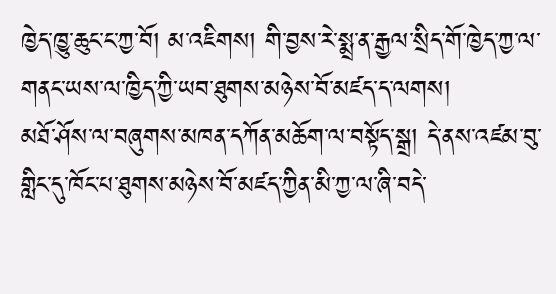ཁྱེད་ཁྱུ་ཆུང་ང་ཀྱ་བོ། མ་འཇིགས། གི་བྱས་རེ་སྨྲ་ན་རྒྱལ་སྲིད་གོ་ཁྱེད་ཀྱ་ལ་གནང་ཡས་ལ་ཁྱིད་ཀྱི་ཡབ་ཐུགས་མཉེས་བོ་མཛད་ད་ལགས།
མཐོ་ཤོས་ལ་བཞུགས་མཁན་དཀོན་མཆོག་ལ་བསྟོད་སྒྲ། དེ་ནས་འཛམ་བུ་གླིང་དུ་ཁོང་པ་ཐུགས་མཉེས་བོ་མཛད་ཀྱིན་མི་ཀྱ་ལ་ཞི་བདེ་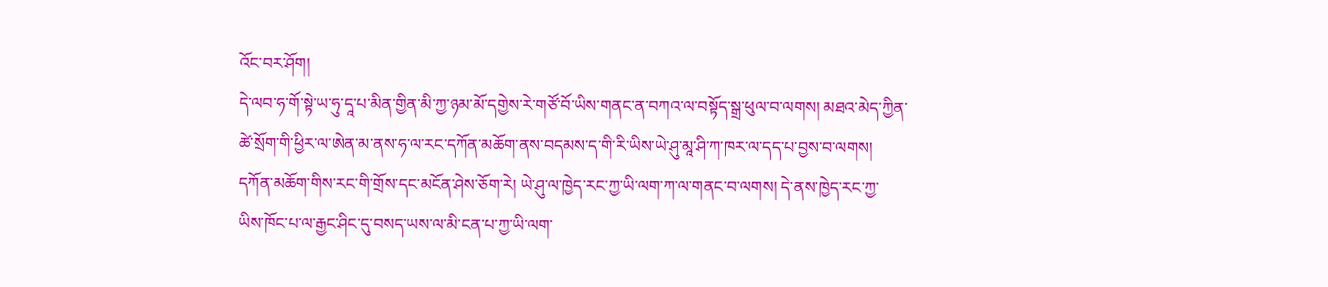འོང་བར་ཤོག།
དེ་ལབ་ཧ་གོ་སྟེ་ཡ་ཧུ་དཱ་པ་མིན་གྱིན་མི་ཀྱ་ཉམ་མོ་དགྱེས་རེ་གཙོ་བོ་ཡིས་གནང་ན་བཀའ་ལ་བསྟོད་སྒྲ་ཕུལ་བ་ལགས། མཐའ་མེད་ཀྱིན་ཚེ་སྲོག་གི་ཕྱིར་ལ་ཨེན་མ་ནས་ཧ་ལ་རང་དཀོན་མཆོག་ནས་བདམས་ད་གི་རི་ཡིས་ཡེ་ཤུ་མཱ་ཤི་ཀ་ཁར་ལ་དད་པ་བྱས་བ་ལགས།
དཀོན་མཆོག་གིས་རང་གི་གྲོས་དང་མངོན་ཤེས་ཅོག་རེ། ཡེ་ཤུ་ལ་ཁྱེད་རང་ཀྱ་ཡི་ལག་ཀ་ལ་གནང་བ་ལགས། དེ་ནས་ཁྱེད་རང་ཀྱ་ཡིས་ཁོང་པ་ལ་རྒྱང་ཤིང་དུ་བསད་ཡས་ལ་མི་ངན་པ་ཀྱ་ཡི་ལག་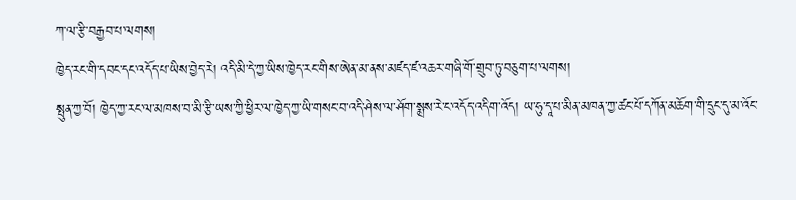ཀ་ལ་རྩི་བརྒྱབ་པ་ལགས།
ཁྱེད་རང་གི་དབང་དང་འདོད་པ་ཡིས་བྱེད་རེ། འདི་མི་དེ་ཀྱ་ཡིས་ཁྱེད་རང་གིས་ཨེན་མ་ནས་མཛད་ཛ་འཆར་གཞི་གོ་གྲུབ་ཏུ་བཅུག་པ་ལགས།
སྤུན་ཀྱ་བོ། ཁྱེད་ཀྱ་རང་ལ་མཁས་བ་མི་རྩི་ཡས་ཀྱི་ཕྱིར་ལ་ཁྱེད་ཀྱ་ཡི་གསང་བ་འདི་ཤེས་ལ་ཤོག་སྨྲས་རེ་ང་འདོད་འདིག་འོད། ཡ་ཧུ་དཱ་པ་མིན་མཁན་ཀྱ་ཚང་པོ་དཀོན་མཆོག་གི་དྲུང་དུ་མ་འོང་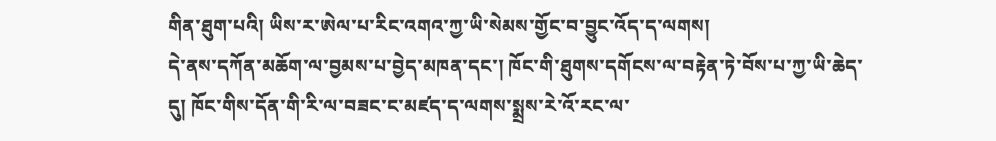གིན་ཐུག་པའི། ཡིས་ར་ཨེལ་པ་རིང་འགའ་ཀྱ་ཡི་སེམས་གྱོང་བ་བྱུང་འོད་ད་ལགས།
དེ་ནས་དཀོན་མཆོག་ལ་བྱམས་པ་བྱེད་མཁན་དང་། ཁོང་གི་ཐུགས་དགོངས་ལ་བརྟེན་ཏེ་བོས་པ་ཀྱ་ཡི་ཆེད་དུ། ཁོང་གིས་དོན་གི་རི་ལ་བཟང་ང་མཛད་ད་ལགས་སྨྲས་རེ་འོ་རང་ལ་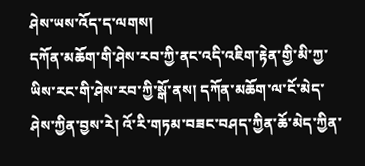ཤེས་ཡས་འོད་ད་ལགས།
དཀོན་མཆོག་གི་ཤེས་རབ་ཀྱི་ནང་འདི་འཇིག་རྟེན་གྱི་མི་ཀྱ་ཡིས་རང་གི་ཤེས་རབ་ཀྱི་སྒོ་ནས། དཀོན་མཆོག་ལ་ངོ་མེད་ཤེས་ཀྱིན་བྱས་རེ། འོ་རི་གཏམ་བཟང་བཤད་ཀྱིན་ཆོ་མེད་ཀྱིན་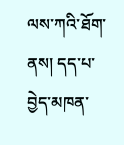ལས་ཀའི་ཐོག་ནས། དད་པ་བྱེད་མཁན་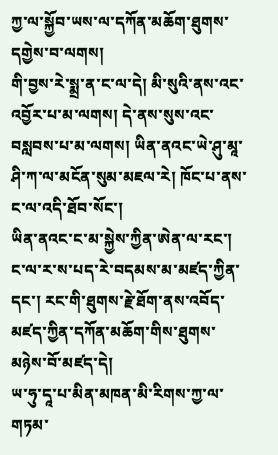ཀྱ་ལ་སྐྱོབ་ཡས་ལ་དཀོན་མཆོག་ཐུགས་དགྱེས་བ་ལགས།
གི་བྱས་རེ་སྨྲ་ན་ང་ལ་དེ། མི་སུའི་ནས་འང་འབྱོར་པ་མ་ལགས། དེ་ནས་སུས་འང་བསླབས་པ་མ་ལགས། ཡིན་ནའང་ཡེ་ཤུ་མཱ་ཤི་ཀ་ལ་མངོན་སུམ་མཇལ་རེ། ཁོང་པ་ནས་ང་ལ་འདི་ཐོབ་སོང་།
ཡིན་ནའང་ང་མ་སྐྱེས་ཀྱིན་ཨེན་ལ་རང་། ང་ལ་ར་ས་པད་རེ་བདམས་མ་མཛད་ཀྱིན་དང་། རང་གི་ཐུགས་རྗེ་ཐོག་ནས་འབོད་མཛད་ཀྱིན་དཀོན་མཆོག་གིས་ཐུགས་མཉེས་བོ་མཛད་དེ།
ཡ་ཧུ་དཱ་པ་མིན་མཁན་མི་རིགས་ཀྱ་ལ་གཏམ་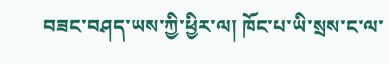བཟང་བཤད་ཡས་ཀྱི་ཕྱིར་ལ། ཁོང་པ་ཡི་སྲས་ང་ལ་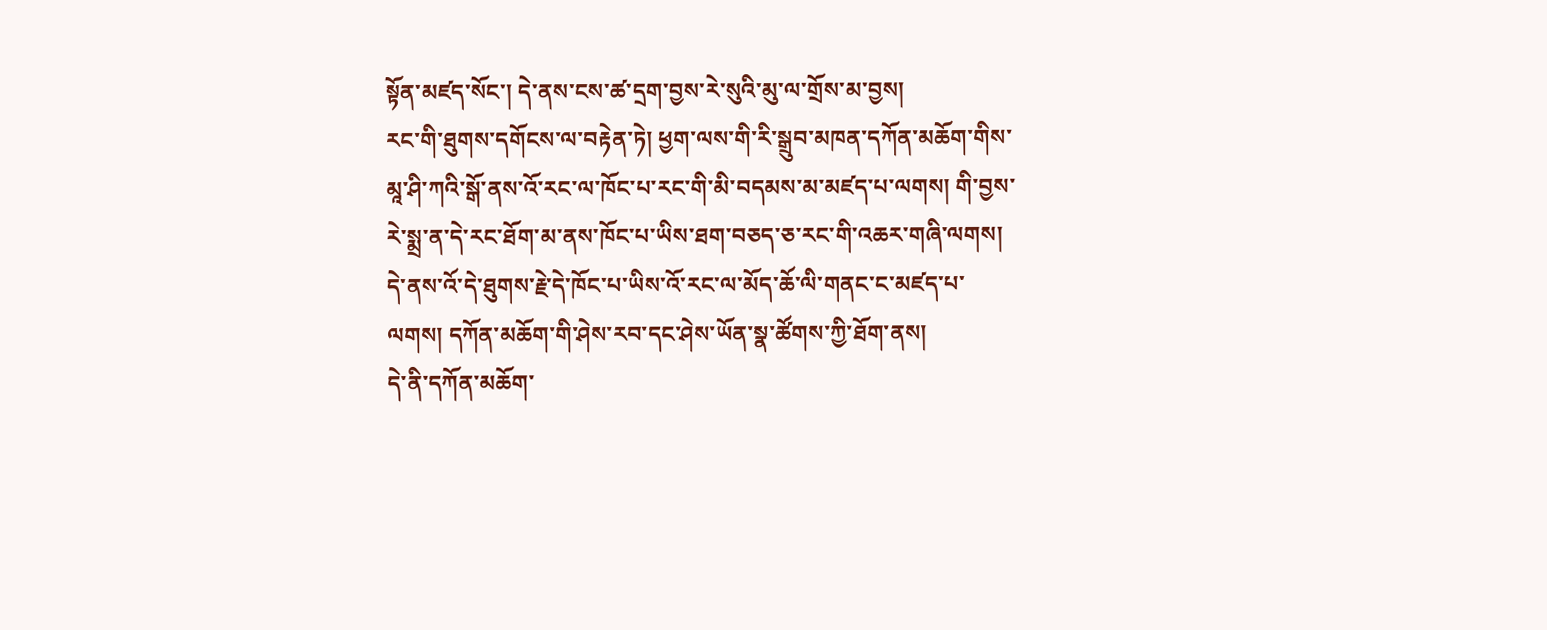སྟོན་མཛད་སོང་། དེ་ནས་ངས་ཚ་དྲག་བྱས་རེ་སུའི་མུ་ལ་གྲོས་མ་བྱས།
རང་གི་ཐུགས་དགོངས་ལ་བརྟེན་ཏེ། ཕྱག་ལས་གི་རི་སྒྲུབ་མཁན་དཀོན་མཆོག་གིས་མཱ་ཤི་ཀའི་སྒོ་ནས་འོ་རང་ལ་ཁོང་པ་རང་གི་མི་བདམས་མ་མཛད་པ་ལགས། གི་བྱས་རེ་སྨྲ་ན་དེ་རང་ཐོག་མ་ནས་ཁོང་པ་ཡིས་ཐག་བཅད་ཅ་རང་གི་འཆར་གཞི་ལགས།
དེ་ནས་འོ་དེ་ཐུགས་རྗེ་དེ་ཁོང་པ་ཡིས་འོ་རང་ལ་མོད་ཆོ་ལི་གནང་ང་མཛད་པ་ལགས། དཀོན་མཆོག་གི་ཤེས་རབ་དང་ཤེས་ཡོན་སྣ་ཚོགས་ཀྱི་ཐོག་ནས།
དེ་ནི་དཀོན་མཆོག་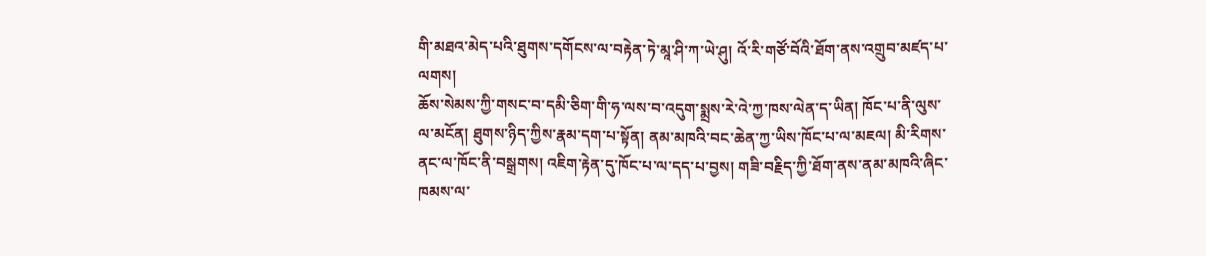གི་མཐའ་མེད་པའི་ཐུགས་དགོངས་ལ་བརྟེན་ཏེ་མཱ་ཤི་ཀ་ཡེ་ཤུ། འོ་རི་གཙོ་བོའི་ཐོག་ནས་འགྲུབ་མཛད་པ་ལགས།
ཆོས་སེམས་ཀྱི་གསང་བ་དམི་ཅིག་གི་ཧ་ལས་བ་འདུག་སྨྲས་རེ་འེ་ཀྱ་ཁས་ལེན་ད་ཡིན། ཁོང་པ་ནི་ལུས་ལ་མངོན། ཐུགས་ཉིད་ཀྱིས་རྣམ་དག་པ་སྟོན། ནམ་མཁའི་བང་ཆེན་ཀྱ་ཡིས་ཁོང་པ་ལ་མཇལ། མི་རིགས་ནང་ལ་ཁོང་ནི་བསྒྲགས། འཇིག་རྟེན་དུ་ཁོང་པ་ལ་དད་པ་བྱས། གཟི་བརྗིད་ཀྱི་ཐོག་ནས་ནམ་མཁའི་ཞིང་ཁམས་ལ་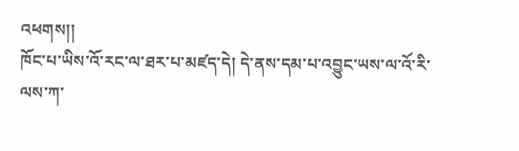འཕགས།།
ཁོང་པ་ཡིས་འོ་རང་ལ་ཐར་པ་མཛད་དེ། དེ་ནས་དམ་པ་འབྱུང་ཡས་ལ་འོ་རི་ལས་ཀ་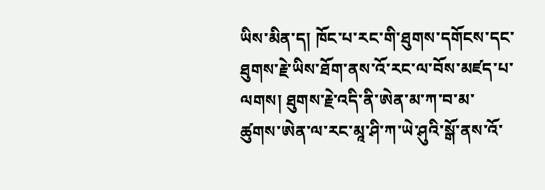ཡིས་མིན་ད། ཁོང་པ་རང་གི་ཐུགས་དགོངས་དང་ཐུགས་རྗེ་ཡིས་ཐོག་ནས་འོ་རང་ལ་བོས་མཛད་པ་ལགས། ཐུགས་རྗེ་འདི་ནི་ཨེན་མ་ཀ་བ་མ་ཚུགས་ཨེན་ལ་རང་མཱ་ཤི་ཀ་ཡེ་ཤུའི་སྒོ་ནས་འོ་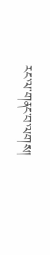རང་ལ་གནང་བ་ལགས།